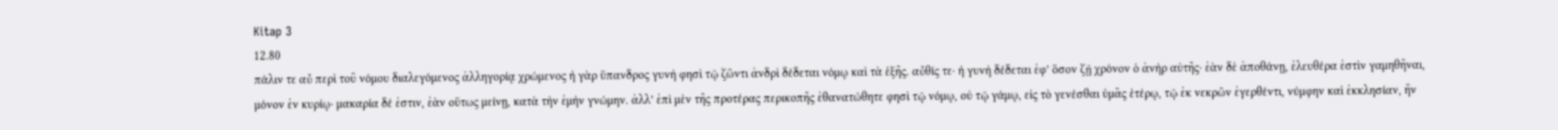Kitap 3
12.80
πάλιν τε αὖ περὶ τοῦ νόμου διαλεγόμενος ἀλληγορίᾳ χρώμενος ἡ γὰρ ὕπανδρος γυνὴ φησὶ τῷ ζῶντι ἀνδρὶ δέδεται νόμῳ καὶ τὰ ἑξῆς. αὖθίς τε· ἡ γυνὴ δέδεται ἐφ’ ὅσον ζῇ χρόνον ὁ ἀνὴρ αὐτῆς· ἐὰν δὲ ἀποθάνῃ, ἐλευθέρα ἐστὶν γαμηθῆναι, μόνον ἐν κυρίῳ· μακαρία δέ ἐστιν, ἐὰν οὕτως μείνῃ, κατὰ τὴν ἐμὴν γνώμην. ἀλλ’ ἐπὶ μὲν τῆς προτέρας περικοπῆς ἐθανατώθητε φησὶ τῷ νόμῳ, οὐ τῷ γάμῳ, εἰς τὸ γενέσθαι ὑμᾶς ἑτέρῳ, τῷ ἐκ νεκρῶν ἐγερθέντι, νύμφην καὶ ἐκκλησίαν, ἣν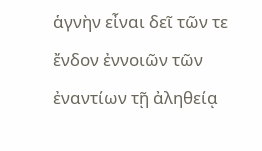ἁγνὴν εἶναι δεῖ τῶν τε ἔνδον ἐννοιῶν τῶν ἐναντίων τῇ ἀληθείᾳ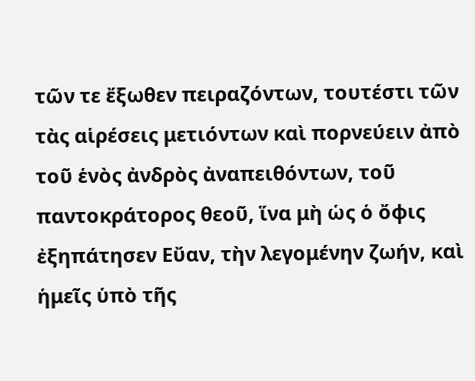τῶν τε ἔξωθεν πειραζόντων, τουτέστι τῶν τὰς αἱρέσεις μετιόντων καὶ πορνεύειν ἀπὸ τοῦ ἑνὸς ἀνδρὸς ἀναπειθόντων, τοῦ παντοκράτορος θεοῦ, ἵνα μὴ ὡς ὁ ὄφις ἐξηπάτησεν Εὔαν, τὴν λεγομένην ζωήν, καὶ ἡμεῖς ὑπὸ τῆς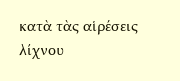κατὰ τὰς αἱρέσεις λίχνου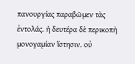πανουργίας παραβῶμεν τὰς ἐντολάς. ἡ δευτέρα δὲ περικοπὴ μονογαμίαν ἵστησιν. οὐ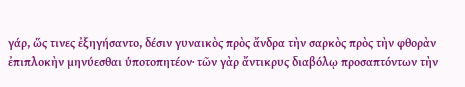γάρ, ὥς τινες ἐξηγήσαντο, δέσιν γυναικὸς πρὸς ἄνδρα τὴν σαρκὸς πρὸς τὴν φθορὰν ἐπιπλοκὴν μηνύεσθαι ὑποτοπητέον· τῶν γὰρ ἄντικρυς διαβόλῳ προσαπτόντων τὴν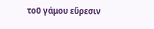τοῦ γάμου εὕρεσιν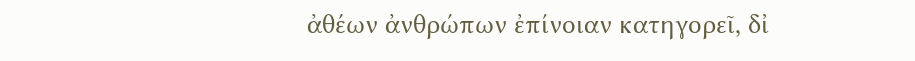ἀθέων ἀνθρώπων ἐπίνοιαν κατηγορεῖ, δἰ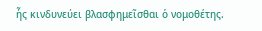ἧς κινδυνεύει βλασφημεῖσθαι ὁ νομοθέτης.